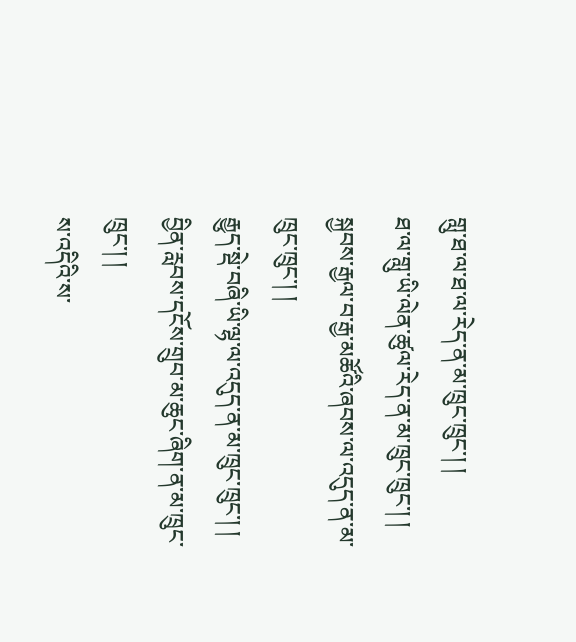གླུ་ཐ་ལ་ཐ་ལ་རེད་ན་མ་ཁྲུང་ཁྲུང་། །
ཐ་ལ་གླུ་ཡི་ལེན་ཚུལ་རེད་ན་མ་ཁྲུང་ཁྲུང་། །
སྐྱབས་རྒྱལ་བ་རྒྱ་མཚོའི་ཞབས་ལ་འདུད་ན་མ་ཁྲུང་ཁྲུང་། །
རྒྱུད་སྡེ་བཞི་ཡི་ལྷ་ལ་འདུད་ན་མ་ཁྲུང་ཁྲུང་། །
བྱིན་རླབས་དངོས་གྲུབ་མ་ཆུང་ཞིག་ན་མ་ཁྲུང་ཁྲུང་། །
ས་འདིའི་ས་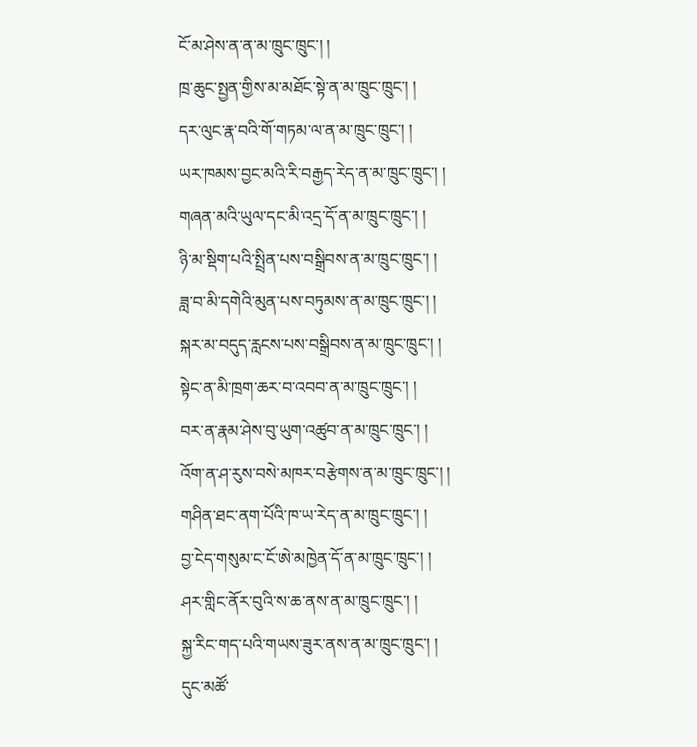ངོ་མ་ཤེས་ན་ན་མ་ཁྲུང་ཁྲུང་། །
ཁྲ་ཆུང་སྤྱན་གྱིས་མ་མཐོང་སྟེ་ན་མ་ཁྲུང་ཁྲུང་། །
དར་ལུང་རྣ་བའི་གོ་གཏམ་ལ་ན་མ་ཁྲུང་ཁྲུང་། །
ཡར་ཁམས་བྱང་མའི་རི་བརྒྱད་རེད་ན་མ་ཁྲུང་ཁྲུང་། །
གཞན་མའི་ཡུལ་དང་མི་འདྲ་དོ་ན་མ་ཁྲུང་ཁྲུང་། །
ཉི་མ་སྡིག་པའི་སྤྲིན་པས་བསྒྲིབས་ན་མ་ཁྲུང་ཁྲུང་། །
ཟླ་བ་མི་དགེའི་མུན་པས་བཏུམས་ན་མ་ཁྲུང་ཁྲུང་། །
སྐར་མ་བདུད་རླངས་པས་བསྒྲིབས་ན་མ་ཁྲུང་ཁྲུང་། །
སྟེང་ན་མི་ཁྲག་ཆར་བ་འབབ་ན་མ་ཁྲུང་ཁྲུང་། །
བར་ན་རྣམ་ཤེས་བུ་ཡུག་འཚུབ་ན་མ་ཁྲུང་ཁྲུང་། །
འོག་ན་ཤ་རུས་བསེ་མཁར་བརྩེགས་ན་མ་ཁྲུང་ཁྲུང་། །
གཤིན་ཐང་ནག་པོའི་ཁ་ཡ་རེད་ན་མ་ཁྲུང་ཁྲུང་། །
བྱ་ངེད་གསུམ་ང་ངོ་ཨེ་མཁྱེན་དོ་ན་མ་ཁྲུང་ཁྲུང་། །
ཤར་གླིང་ནོར་བུའི་ས་ཆ་ནས་ན་མ་ཁྲུང་ཁྲུང་། །
སྐྱ་རིང་གད་པའི་གཡས་ཟུར་ནས་ན་མ་ཁྲུང་ཁྲུང་། །
དུང་མཚོ་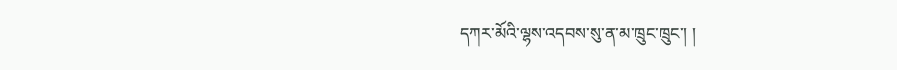དཀར་མོའི་ལྷས་འདབས་སུ་ན་མ་ཁྲུང་ཁྲུང་། །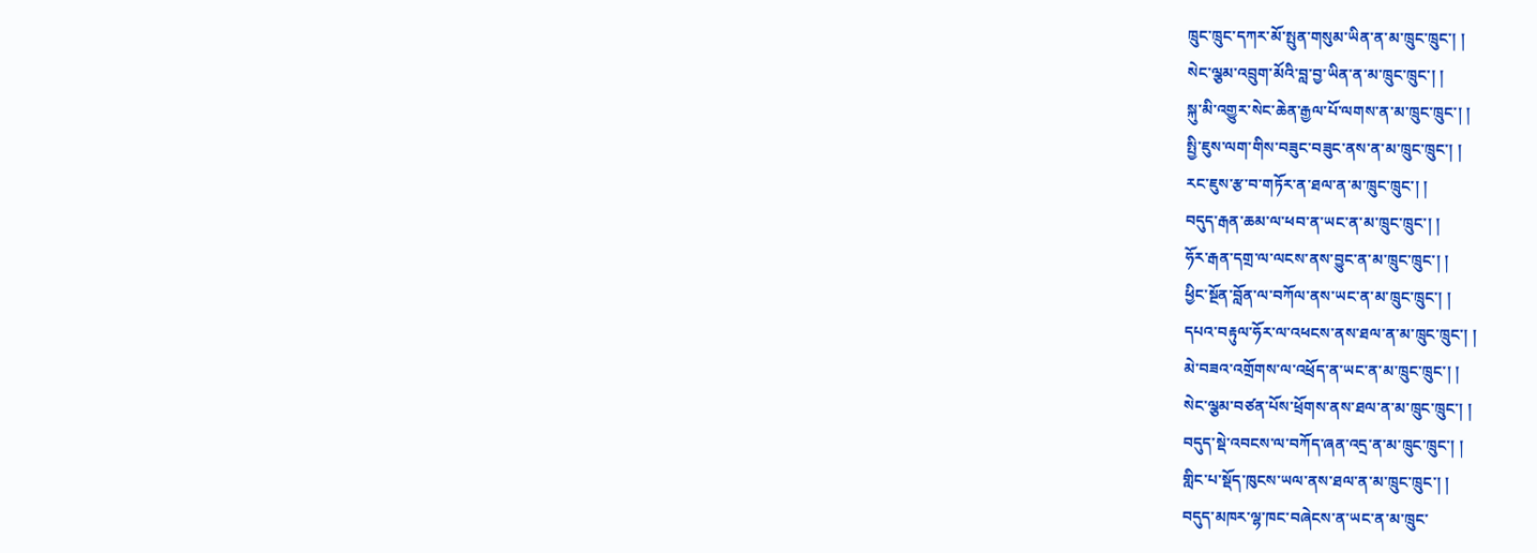ཁྲུང་ཁྲུང་དཀར་མོ་སྤུན་གསུམ་ཡིན་ན་མ་ཁྲུང་ཁྲུང་། །
སེང་ལྕམ་འབྲུག་མོའི་བླ་བྱ་ཡིན་ན་མ་ཁྲུང་ཁྲུང་། །
སྐུ་མི་འགྱུར་སེང་ཆེན་རྒྱལ་པོ་ལགས་ན་མ་ཁྲུང་ཁྲུང་། །
སྤྱི་ཇུས་ལག་གིས་བཟུང་བཟུང་ནས་ན་མ་ཁྲུང་ཁྲུང་། །
རང་ཇུས་རྩ་བ་གཏོར་ན་ཐལ་ན་མ་ཁྲུང་ཁྲུང་། །
བདུད་རྒན་ཆམ་ལ་ཕབ་ན་ཡང་ན་མ་ཁྲུང་ཁྲུང་། །
ཧོར་རྒན་དགྲ་ལ་ལངས་ནས་བྱུང་ན་མ་ཁྲུང་ཁྲུང་། །
ཕྱིང་སྔོན་བློན་ལ་བཀོལ་ནས་ཡང་ན་མ་ཁྲུང་ཁྲུང་། །
དཔའ་བརྟུལ་ཧོར་ལ་འཕངས་ནས་ཐལ་ན་མ་ཁྲུང་ཁྲུང་། །
མེ་བཟའ་འགྲོགས་ལ་འཕྲོད་ན་ཡང་ན་མ་ཁྲུང་ཁྲུང་། །
སེང་ལྕམ་བཙན་པོས་ཕྲོགས་ནས་ཐལ་ན་མ་ཁྲུང་ཁྲུང་། །
བདུད་སྡེ་འབངས་ལ་བཀོད་ཞན་འདྲ་ན་མ་ཁྲུང་ཁྲུང་། །
གླིང་པ་སྡོད་ཁུངས་ཡལ་ནས་ཐལ་ན་མ་ཁྲུང་ཁྲུང་། །
བདུད་མཁར་ལྷ་ཁང་བཞེངས་ན་ཡང་ན་མ་ཁྲུང་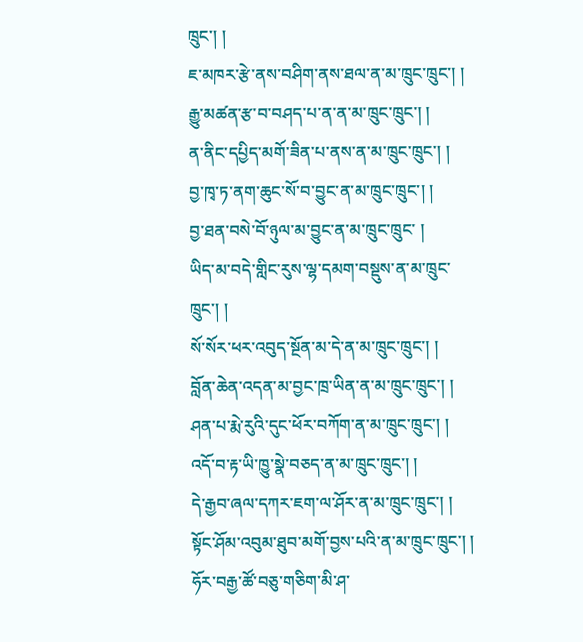ཁྲུང་། །
ཇ་མཁར་རྩེ་ནས་བཤིག་ནས་ཐལ་ན་མ་ཁྲུང་ཁྲུང་། །
རྒྱུ་མཚན་རྩ་བ་བཤད་པ་ན་ན་མ་ཁྲུང་ཁྲུང་། །
ན་ནིང་དཔྱིད་མགོ་ཟིན་པ་ནས་ན་མ་ཁྲུང་ཁྲུང་། །
བྱ་ཁྭ་ཏ་ནག་ཆུང་སོ་བ་བྱུང་ན་མ་ཁྲུང་ཁྲུང་། །
བྱ་ཐན་བསེ་བོ་ཉུལ་མ་བྱུང་ན་མ་ཁྲུང་ཁྲུང་ །
ཡིད་མ་བདེ་གླིང་རུས་ལྷ་དམག་བསྡུས་ན་མ་ཁྲུང་ཁྲུང་། །
སོ་སོར་ཕར་འབུད་སྔོན་མ་དེ་ན་མ་ཁྲུང་ཁྲུང་། །
བློན་ཆེན་འདན་མ་བྱང་ཁྲ་ཡིན་ན་མ་ཁྲུང་ཁྲུང་། །
ཤན་པ་རྨེ་རུའི་དུང་ཕོར་བཀོག་ན་མ་ཁྲུང་ཁྲུང་། །
འདོ་བ་རྟ་ཡི་ཁྱུ་སྣེ་བཅད་ན་མ་ཁྲུང་ཁྲུང་། །
དེ་རྒྱབ་ཞལ་དཀར་ཇག་ལ་ཤོར་ན་མ་ཁྲུང་ཁྲུང་། །
སྟོང་ཤོམ་འབུམ་ཐུབ་མགོ་བྱས་པའི་ན་མ་ཁྲུང་ཁྲུང་། །
ཧོར་བརྒྱ་ཚོ་བཅུ་གཅིག་མི་ཤ་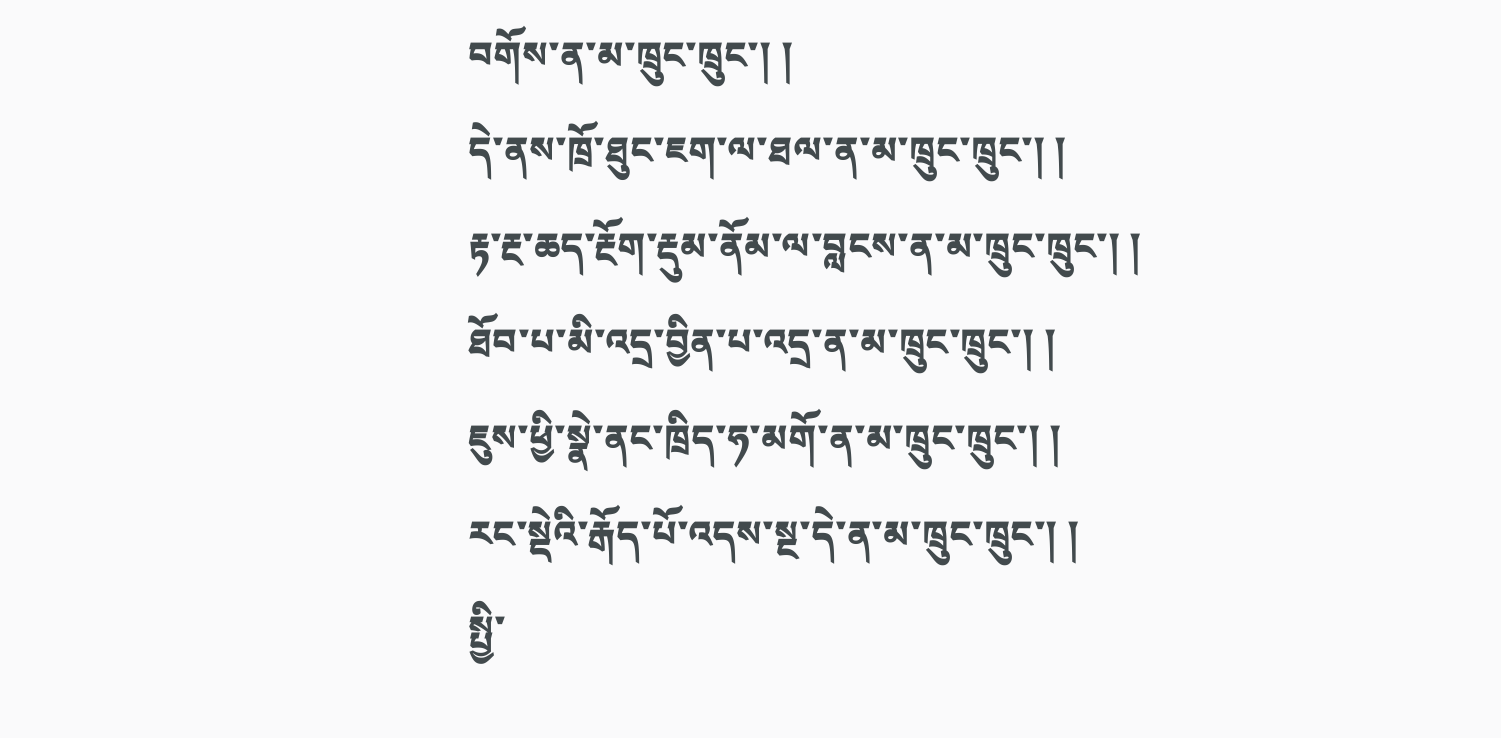བགོས་ན་མ་ཁྲུང་ཁྲུང་། །
དེ་ནས་ཁྲོ་ཐུང་ཇག་ལ་ཐལ་ན་མ་ཁྲུང་ཁྲུང་། །
རྟ་རྔ་ཆད་རྔོག་རྡུམ་ནོམ་ལ་བླངས་ན་མ་ཁྲུང་ཁྲུང་། །
ཐོབ་པ་མི་འདྲ་བྱིན་པ་འདྲ་ན་མ་ཁྲུང་ཁྲུང་། །
ཇུས་ཕྱི་སྣེ་ནང་ཁྲིད་ཧ་མགོ་ན་མ་ཁྲུང་ཁྲུང་། །
རང་སྡེའི་རྒོད་པོ་འདས་སྔ་དེ་ན་མ་ཁྲུང་ཁྲུང་། །
སྤྱི་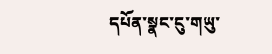དཔོན་སྣང་ངུ་གཡུ་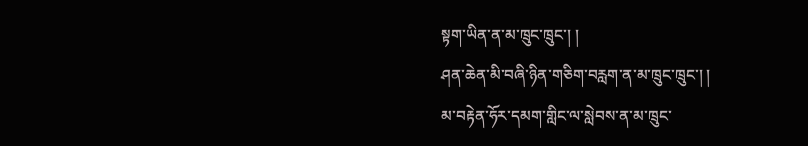སྟག་ཡིན་ན་མ་ཁྲུང་ཁྲུང་། །
ཤན་ཆེན་མི་བཞི་ཉིན་གཅིག་བརླག་ན་མ་ཁྲུང་ཁྲུང་། །
མ་བརྟེན་ཧོར་དམག་གླིང་ལ་སླེབས་ན་མ་ཁྲུང་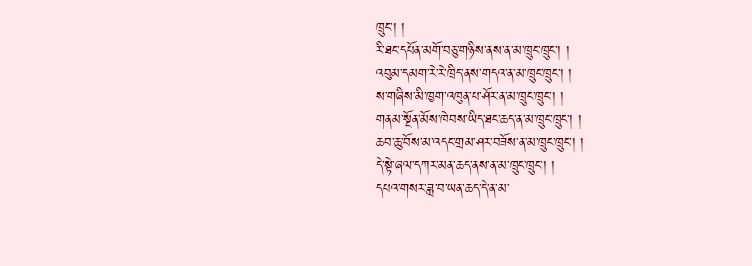ཁྲུང་། །
རི་ཐང་དཔོན་མགོ་བཅུ་གཉིས་ནས་ན་མ་ཁྲུང་ཁྲུང་། །
འབུམ་དམག་རེ་རེ་ཁྲིད་ནས་གདའ་ན་མ་ཁྲུང་ཁྲུང་། །
ས་གཞིས་མི་ཁྱག་འཁུན་པ་ཤོར་ན་མ་ཁྲུང་ཁྲུང་། །
གནམ་སྔོན་མོས་ཁེབས་ཡིད་ཐང་ཆད་ན་མ་ཁྲུང་ཁྲུང་། །
ཆབ་ཆུ་བོས་མ་འདང་གྲམ་ཤར་བཟོས་ན་མ་ཁྲུང་ཁྲུང་། །
དེ་སྟེ་ཞལ་དཀར་མན་ཆད་ནས་ན་མ་ཁྲུང་ཁྲུང་། །
དཔའ་གསར་ཟླ་བ་ཡན་ཆད་དེ་ན་མ་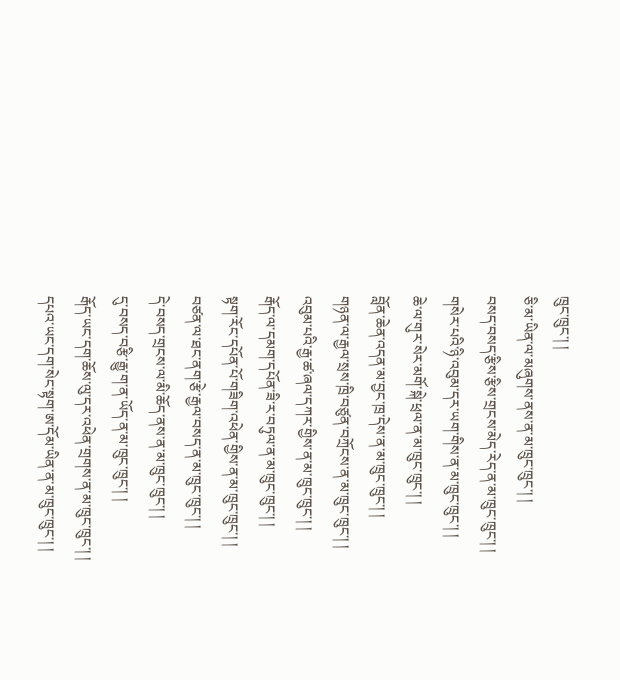ཁྲུང་ཁྲུང་། །
ཅི་མ་ཡིན་ལ་མཞུགས་ནས་ན་མ་ཁྲུང་ཁྲུང་། །
བསད་བསད་རྩིས་རྩིས་གྲངས་མེད་རེད་ན་མ་ཁྲུང་ཁྲུང་། །
གསེར་པའི་ཉི་འབུམ་དར་ཡག་གིས་ན་མ་ཁྲུང་ཁྲུང་། །
ཆེ་ལ་གུར་སེར་མགོ་སྐེ་ཕྲལ་ན་མ་ཁྲུང་ཁྲུང་། །
བློན་ཆེན་འདན་མ་བྱང་ཁྲ་དེས་ན་མ་ཁྲུང་ཁྲུང་། །
གཉན་ལ་རྒྱལ་སྲས་ཁྲི་བཙུན་བཀྲོངས་ན་མ་ཁྲུང་ཁྲུང་། །
འབུམ་པའི་རྒྱ་ཚ་ཞལ་དཀར་གྱིས་ན་མ་ཁྲུང་ཁྲུང་། །
རྒོད་ལ་དམག་དཔོན་ཟི་ར་བཏུལ་ན་མ་ཁྲུང་ཁྲུང་། །
སྟག་རོང་དཔོན་པོ་གཟིག་འཕེན་གྱིས་ན་མ་ཁྲུང་ཁྲུང་། །
བཙན་ལ་ཐང་ནག་རྩེ་རྒྱལ་བསད་ན་མ་ཁྲུང་ཁྲུང་། །
དེ་བསད་གྲངས་ལ་མི་ཆོད་ནས་ན་མ་ཁྲུང་ཁྲུང་། །
དུ་བསད་བརྩི་རྒྱུ་ག་ན་ཡོད་ན་མ་ཁྲུང་ཁྲུང་། །
རྒོད་ཡང་དག་ཆོས་ལུ་དར་འཕེན་གྲགས་ན་མ་ཁྲུང་ཁྲུང་། །
དཔའ་ཡང་དག་སེང་སྟག་ཨ་དོམ་ཡིན་ན་མ་ཁྲུང་ཁྲུང་། །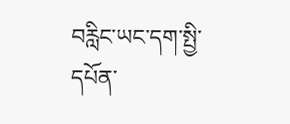བརླིང་ཡང་དག་སྤྱི་དཔོན་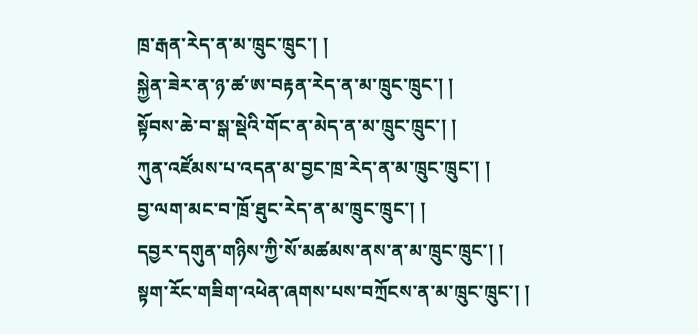ཁྲ་རྒན་རེད་ན་མ་ཁྲུང་ཁྲུང་། །
སྐྱེན་ཟེར་ན་ཉ་ཚ་ཨ་བརྟན་རེད་ན་མ་ཁྲུང་ཁྲུང་། །
སྟོབས་ཆེ་བ་སྒ་སྡེའི་གོང་ན་མེད་ན་མ་ཁྲུང་ཁྲུང་། །
ཀུན་འཛོམས་པ་འདན་མ་བྱང་ཁྲ་རེད་ན་མ་ཁྲུང་ཁྲུང་། །
བྱ་ལག་མང་བ་ཁྲོ་ཐུང་རེད་ན་མ་ཁྲུང་ཁྲུང་། །
དབྱར་དགུན་གཉིས་ཀྱི་སོ་མཚམས་ནས་ན་མ་ཁྲུང་ཁྲུང་། །
སྟག་རོང་གཟིག་འཕེན་ཞགས་པས་བཀྲོངས་ན་མ་ཁྲུང་ཁྲུང་། །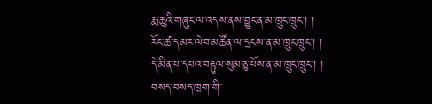རྨ་ཆུའི་གཞུང་ལ་འདས་ནས་བྱུང་ན་མ་ཁྲུང་ཁྲུང་། །
རོང་ཚ་དམར་ལེབ་མཚོན་ལ་དྲངས་ན་མ་ཁྲུང་ཁྲུང་། །
དེ་མིན་པ་དཔའ་བརྟུལ་སུམ་ཅུ་པོས་ན་མ་ཁྲུང་ཁྲུང་། །
བསད་བསད་ཁྲག་གི་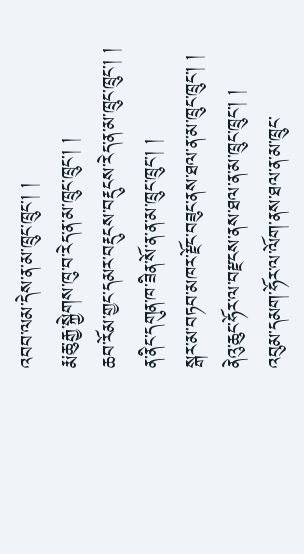འབབ་ལམ་དེས་ན་མ་ཁྲུང་ཁྲུང་། །
རྨ་ཆུ་རྒྱ་སྐྱེགས་ཁུ་བ་རེད་ན་མ་ཁྲུང་ཁྲུང་། །
ཆབ་རོམ་གྱང་དམར་བརྡུངས་བརྡུངས་རེད་ན་མ་ཁྲུང་ཁྲུང་། །
ན་ནིང་དགུན་ཁ་ཟིན་སོ་ན་ན་མ་ཁྲུང་ཁྲུང་། །
སྒར་མ་བཏབ་མཁར་རྫོང་བཟུང་ནས་ཐལ་ན་མ་ཁྲུང་ཁྲུང་། །
ནེའུ་ཆུང་ཧོར་ལ་བརྫངས་ནས་ཐལ་ན་མ་ཁྲུང་ཁྲུང་། །
འབུམ་དམག་ཧོར་ལ་ལོག་ནས་ཐལ་ན་མ་ཁྲུང་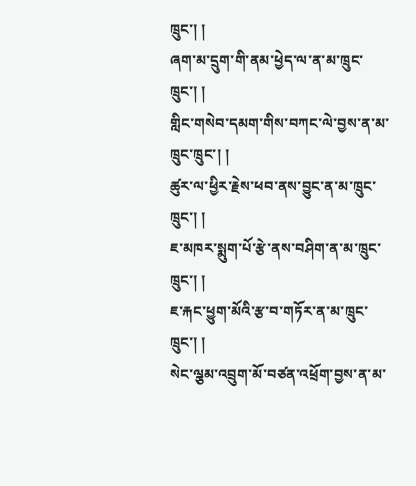ཁྲུང་། །
ཞག་མ་དྲུག་གི་ནམ་ཕྱེད་ལ་ན་མ་ཁྲུང་ཁྲུང་། །
གླིང་གསེབ་དམག་གིས་བཀང་ལེ་བྱས་ན་མ་ཁྲུང་ཁྲུང་། །
ཚུར་ལ་ཕྱིར་རྗེས་ཕབ་ནས་བྱུང་ན་མ་ཁྲུང་ཁྲུང་། །
ཇ་མཁར་སྨུག་པོ་རྩེ་ནས་བཤིག་ན་མ་ཁྲུང་ཁྲུང་། །
ཇ་རྐང་ཕྱུག་མོའི་རྩ་བ་གཏོར་ན་མ་ཁྲུང་ཁྲུང་། །
སེང་ལྕམ་འབྲུག་མོ་བཙན་འཕྲོག་བྱས་ན་མ་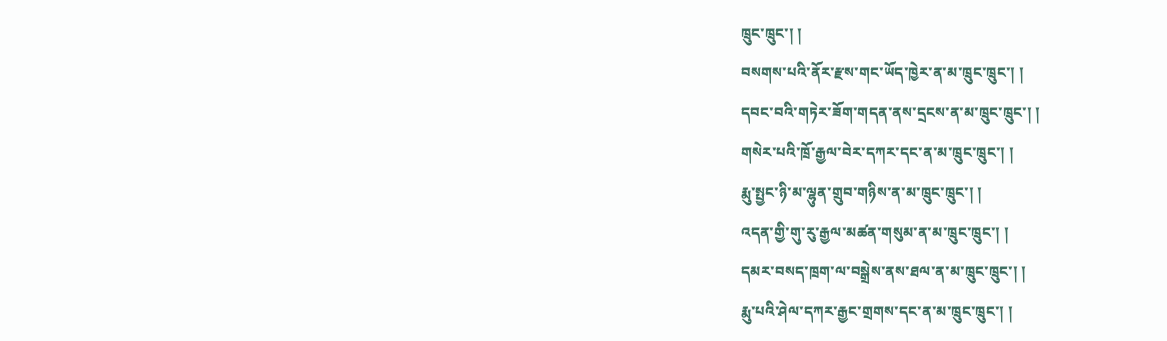ཁྲུང་ཁྲུང་། །
བསགས་པའི་ནོར་རྫས་གང་ཡོད་ཁྱེར་ན་མ་ཁྲུང་ཁྲུང་། །
དབང་བའི་གཏེར་ཟོག་གདན་ནས་དྲངས་ན་མ་ཁྲུང་ཁྲུང་། །
གསེར་པའི་ཁྲོ་རྒྱལ་བེར་དཀར་དང་ན་མ་ཁྲུང་ཁྲུང་། །
རྨུ་སྤྱང་ཉི་མ་ལྷུན་གྲུབ་གཉིས་ན་མ་ཁྲུང་ཁྲུང་། །
འདན་གྱི་གུ་རུ་རྒྱལ་མཚན་གསུམ་ན་མ་ཁྲུང་ཁྲུང་། །
དམར་བསད་ཁྲག་ལ་བསྒྲེས་ནས་ཐལ་ན་མ་ཁྲུང་ཁྲུང་། །
རྨུ་པའི་ཤེལ་དཀར་རྒྱང་གྲགས་དང་ན་མ་ཁྲུང་ཁྲུང་། །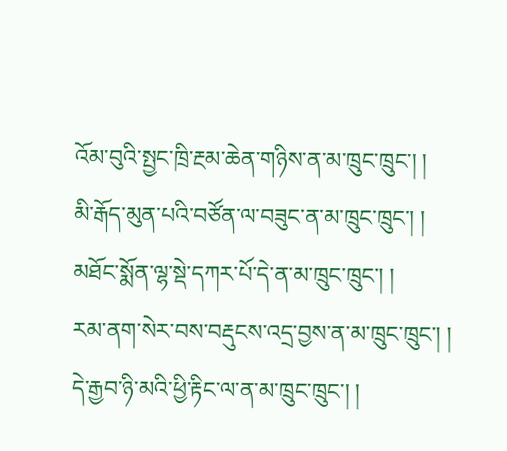འོམ་བུའི་སྤྱང་ཁྲི་རྔམ་ཆེན་གཉིས་ན་མ་ཁྲུང་ཁྲུང་། །
མི་རྒོད་མུན་པའི་བཙོན་ལ་བཟུང་ན་མ་ཁྲུང་ཁྲུང་། །
མཐོང་སྨོན་ལྷ་སྡེ་དཀར་པོ་དེ་ན་མ་ཁྲུང་ཁྲུང་། །
རམ་ནག་སེར་བས་བརྡུངས་འདྲ་བྱས་ན་མ་ཁྲུང་ཁྲུང་། །
དེ་རྒྱབ་ཉི་མའི་ཕྱི་རྟིང་ལ་ན་མ་ཁྲུང་ཁྲུང་། །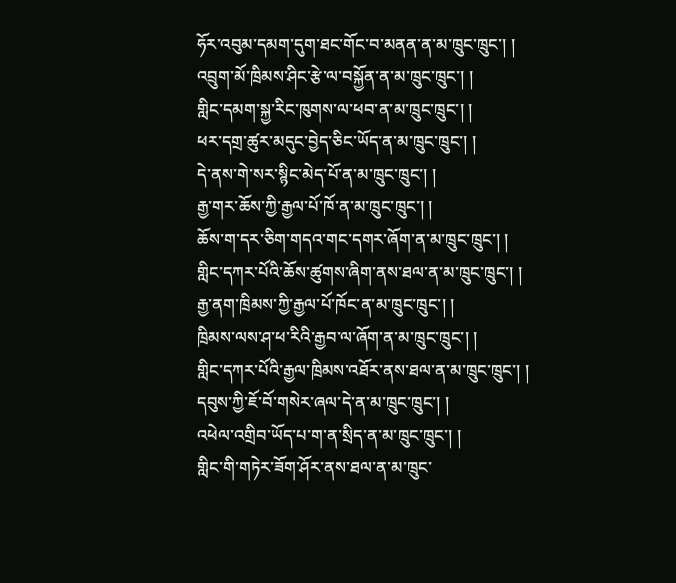ཧོར་འབུམ་དམག་དུག་ཐང་གོང་བ་མནན་ན་མ་ཁྲུང་ཁྲུང་། །
འབྲུག་མོ་ཁྲིམས་ཤིང་རྩེ་ལ་བསྐྱོན་ན་མ་ཁྲུང་ཁྲུང་། །
གླིང་དམག་སྐྱ་རིང་ཁུགས་ལ་ཕབ་ན་མ་ཁྲུང་ཁྲུང་། །
ཕར་དགྲ་ཚུར་མདུང་བྱེད་ཅིང་ཡོད་ན་མ་ཁྲུང་ཁྲུང་། །
དེ་ནས་གེ་སར་སྙིང་མེད་པོ་ན་མ་ཁྲུང་ཁྲུང་། །
རྒྱ་གར་ཆོས་ཀྱི་རྒྱལ་པོ་ཁོ་ན་མ་ཁྲུང་ཁྲུང་། །
ཆོས་ག་དར་ཅིག་གདའ་གང་དགར་ཞོག་ན་མ་ཁྲུང་ཁྲུང་། །
གླིང་དཀར་པོའི་ཆོས་ཚུགས་ཞིག་ནས་ཐལ་ན་མ་ཁྲུང་ཁྲུང་། །
རྒྱ་ནག་ཁྲིམས་ཀྱི་རྒྱལ་པོ་ཁོང་ན་མ་ཁྲུང་ཁྲུང་། །
ཁྲིམས་ལས་ཤ་ཕ་རིའི་རྒྱབ་ལ་ཞོག་ན་མ་ཁྲུང་ཁྲུང་། །
གླིང་དཀར་པོའི་རྒྱལ་ཁྲིམས་འཐོར་ནས་ཐལ་ན་མ་ཁྲུང་ཁྲུང་། །
དབུས་ཀྱི་ཇོ་བོ་གསེར་ཞལ་དེ་ན་མ་ཁྲུང་ཁྲུང་། །
འཕེལ་འགྲིབ་ཡོད་པ་ག་ན་སྲིད་ན་མ་ཁྲུང་ཁྲུང་། །
གླིང་གི་གཏེར་ཟོག་ཤོར་ནས་ཐལ་ན་མ་ཁྲུང་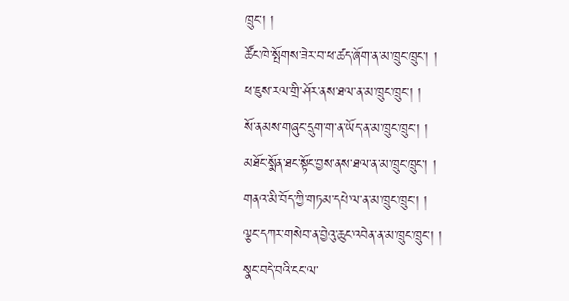ཁྲུང་། །
ཚོང་ཁེ་སྤོགས་ཟེར་བ་ཕ་ཚད་ཞོག་ན་མ་ཁྲུང་ཁྲུང་། །
ཕ་ཇུས་རལ་གྲི་ཤོར་ནས་ཐལ་ན་མ་ཁྲུང་ཁྲུང་། །
སོ་ནམས་གཞུང་དྲུག་ག་ན་ཡོད་ན་མ་ཁྲུང་ཁྲུང་། །
མཐོང་སྨོན་ཐང་སྟོང་བྱས་ནས་ཐལ་ན་མ་ཁྲུང་ཁྲུང་། །
གནའ་མི་བོད་ཀྱི་གཏམ་དཔེ་ལ་ན་མ་ཁྲུང་ཁྲུང་། །
ལྕང་དཀར་གསེབ་ན་བྱེའུ་ཆུང་འབེན་ན་མ་ཁྲུང་ཁྲུང་། །
སྣང་བདེ་བའི་ངང་ལ་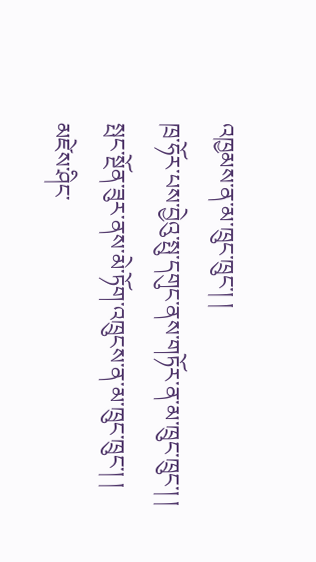འཁྱམས་ན་མ་ཁྲུང་ཁྲུང་། །
ཁྲ་ཧོར་པས་བྱེའུ་སྤུ་དགུང་ནས་གཏོར་ན་མ་ཁྲུང་ཁྲུང་། །
སྤང་སྔོན་ཟུར་ནས་མེ་ཏོག་འཁྲུངས་ན་མ་ཁྲུང་ཁྲུང་། །
མཛེས་ཤིང་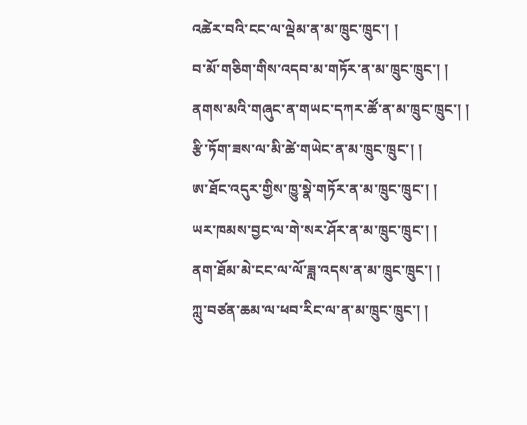འཚེར་བའི་ངང་ལ་ལྡེམ་ན་མ་ཁྲུང་ཁྲུང་། །
བ་མོ་གཅིག་གིས་འདབ་མ་གཏོར་ན་མ་ཁྲུང་ཁྲུང་། །
ནགས་མའི་གཞུང་ན་གཡང་དཀར་ཚོ་ན་མ་ཁྲུང་ཁྲུང་། །
རྩི་ཏོག་ཟས་ལ་མི་ཚེ་གཡེང་ན་མ་ཁྲུང་ཁྲུང་། །
ཨ་ཐོང་འདུར་གྱིས་ཁྱུ་སྣེ་གཏོར་ན་མ་ཁྲུང་ཁྲུང་། །
ཡར་ཁམས་བྱང་ལ་གེ་སར་ཤོར་ན་མ་ཁྲུང་ཁྲུང་། །
ནག་ཐོམ་མེ་ངང་ལ་ལོ་ཟླ་འདས་ན་མ་ཁྲུང་ཁྲུང་། །
ཀླུ་བཙན་ཆམ་ལ་ཕབ་རིང་ལ་ན་མ་ཁྲུང་ཁྲུང་། །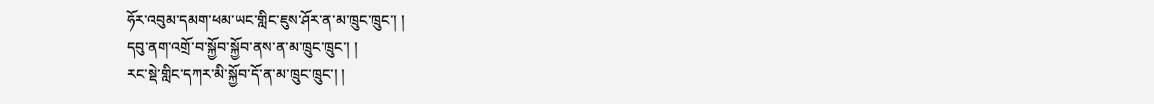ཧོར་འབུམ་དམག་ཕམ་ཡང་གླིང་ཇུས་ཤོར་ན་མ་ཁྲུང་ཁྲུང་། །
དབུ་ནག་འགྲོ་བ་སྐྱོབ་སྐྱོབ་ནས་ན་མ་ཁྲུང་ཁྲུང་། །
རང་སྡེ་གླིང་དཀར་མི་སྐྱོབ་དོ་ན་མ་ཁྲུང་ཁྲུང་། །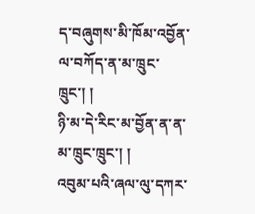ད་བཞུགས་མི་ཁོམ་འབྱོན་ལ་བཀོད་ན་མ་ཁྲུང་ཁྲུང་། །
ཉི་མ་དེ་རིང་མ་བྱོན་ན་ན་མ་ཁྲུང་ཁྲུང་། །
འབུམ་པའི་ཞལ་ལུ་དཀར་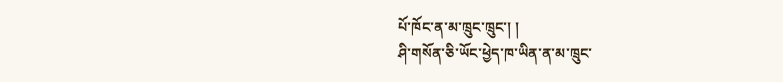པོ་ཁོང་ན་མ་ཁྲུང་ཁྲུང་། །
ཤི་གསོན་ཅི་ཡོང་ཕྱེད་ཁ་ཡིན་ན་མ་ཁྲུང་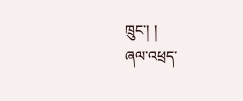ཁྲུང་། །
ཞལ་འཕྲད་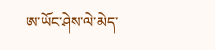ཨ་ཡོང་ཤེས་ལེ་མེད་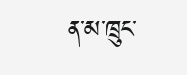ན་མ་ཁྲུང་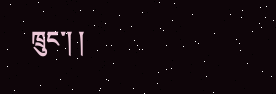ཁྲུང་། །